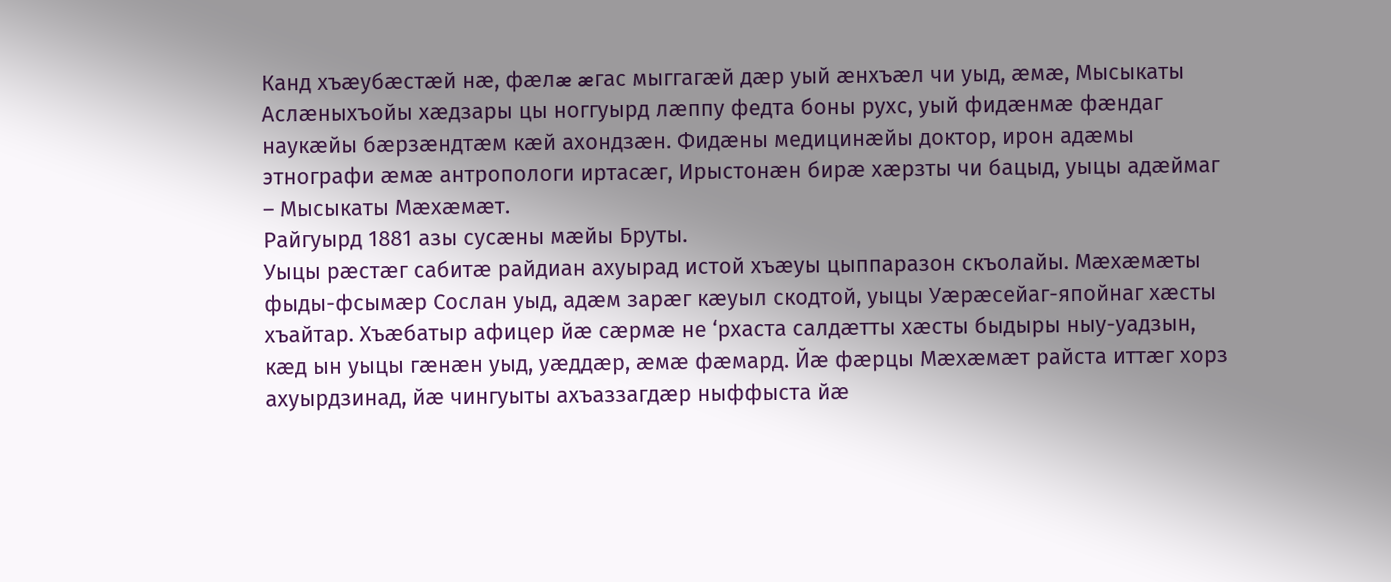Канд хъæубæстæй нæ, фæлæ æгас мыггагæй дæр уый æнхъæл чи уыд, æмæ, Мысыкаты Аслæныхъойы хæдзары цы ноггуырд лæппу федта боны рухс, уый фидæнмæ фæндаг наукæйы бæрзæндтæм кæй ахондзæн. Фидæны медицинæйы доктор, ирон адæмы этнографи æмæ антропологи иртасæг, Ирыстонæн бирæ хæрзты чи бацыд, уыцы адæймаг – Мысыкаты Мæхæмæт.
Райгуырд 1881 азы сусæны мæйы Бруты.
Уыцы рæстæг сабитæ райдиан ахуырад истой хъæуы цыппаразон скъолайы. Мæхæмæты фыды-фсымæр Сослан уыд, адæм зарæг кæуыл скодтой, уыцы Уæрæсейаг-япойнаг хæсты хъайтар. Хъæбатыр афицер йæ сæрмæ не ‘рхаста салдæтты хæсты быдыры ныу-уадзын, кæд ын уыцы гæнæн уыд, уæддæр, æмæ фæмард. Йæ фæрцы Мæхæмæт райста иттæг хорз ахуырдзинад, йæ чингуыты ахъаззагдæр ныффыста йæ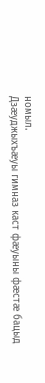номыл.
Дзæуджыхъæуы гимназ каст фæуыны фæстæ бацыд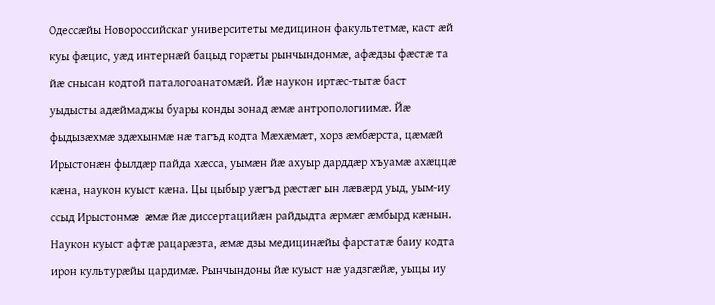Одессæйы Новороссийскаг университеты медицинон факультетмæ, каст æй куы фæцис, уæд интернæй бацыд горæты рынчындонмæ, афæдзы фæстæ та йæ снысан кодтой паталогоанатомæй. Йæ наукон иртæс-тытæ баст уыдысты адæймаджы буары конды зонад æмæ антропологиимæ. Йæ фыдызæхмæ здæхынмæ нæ тагъд кодта Мæхæмæт, хорз æмбæрста, цæмæй Ирыстонæн фылдæр пайда хæсса, уымæн йæ ахуыр дарддæр хъуамæ ахæццæ кæна, наукон куыст кæна. Цы цыбыр уæгъд рæстæг ын лæвæрд уыд, уым-иу ссыд Ирыстонмæ æмæ йæ диссертацийæн райдыдта æрмæг æмбырд кæнын. Наукон куыст афтæ рацарæзта, æмæ дзы медицинæйы фарстатæ баиу кодта ирон культурæйы цардимæ. Рынчындоны йæ куыст нæ уадзгæйæ, уыцы иу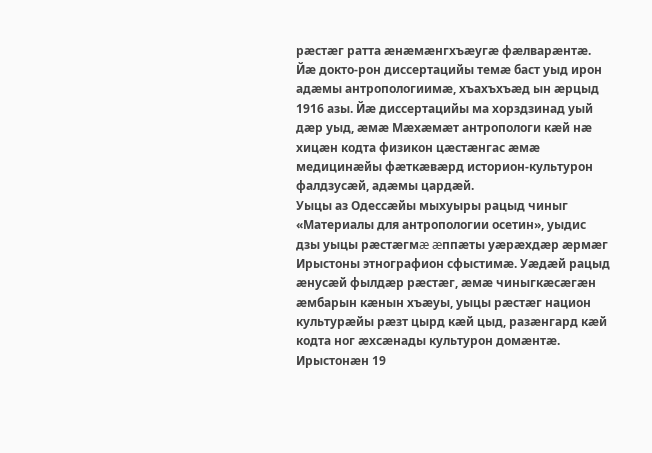рæстæг ратта æнæмæнгхъæугæ фæлварæнтæ. Йæ докто-рон диссертацийы темæ баст уыд ирон адæмы антропологиимæ, хъахъхъæд ын æрцыд 1916 азы. Йæ диссертацийы ма хорздзинад уый дæр уыд, æмæ Мæхæмæт антропологи кæй нæ хицæн кодта физикон цæстæнгас æмæ медицинæйы фæткæвæрд историон-культурон фалдзусæй, адæмы цардæй.
Уыцы аз Одессæйы мыхуыры рацыд чиныг «Материалы для антропологии осетин», уыдис дзы уыцы рæстæгмæ æппæты уæрæхдæр æрмæг Ирыстоны этнографион сфыстимæ. Уæдæй рацыд æнусæй фылдæр рæстæг, æмæ чиныгкæсæгæн æмбарын кæнын хъæуы, уыцы рæстæг национ культурæйы рæзт цырд кæй цыд, разæнгард кæй кодта ног æхсæнады культурон домæнтæ. Ирыстонæн 19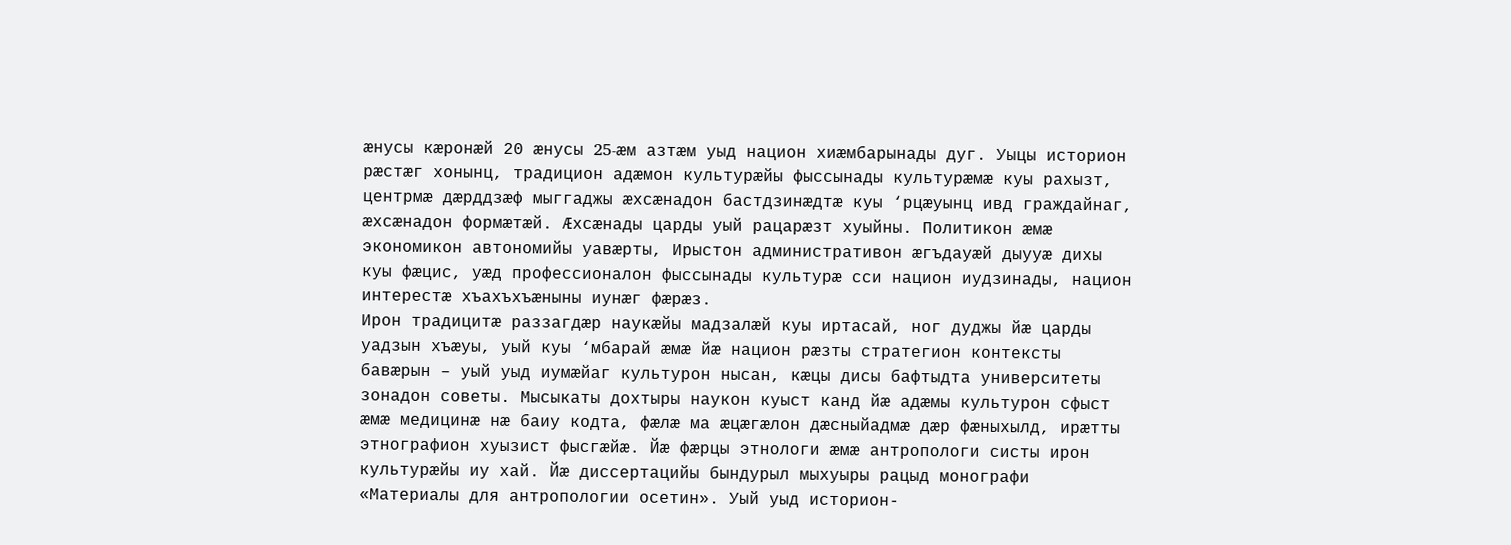æнусы кæронæй 20 æнусы 25-æм азтæм уыд национ хиæмбарынады дуг. Уыцы историон рæстæг хонынц, традицион адæмон культурæйы фыссынады культурæмæ куы рахызт, центрмæ дæрддзæф мыггаджы æхсæнадон бастдзинæдтæ куы ‘рцæуынц ивд граждайнаг, æхсæнадон формæтæй. Æхсæнады царды уый рацарæзт хуыйны. Политикон æмæ экономикон автономийы уавæрты, Ирыстон административон æгъдауæй дыууæ дихы куы фæцис, уæд профессионалон фыссынады культурæ сси национ иудзинады, национ интерестæ хъахъхъæныны иунæг фæрæз.
Ирон традицитæ раззагдæр наукæйы мадзалæй куы иртасай, ног дуджы йæ царды уадзын хъæуы, уый куы ‘мбарай æмæ йæ национ рæзты стратегион контексты бавæрын – уый уыд иумæйаг культурон нысан, кæцы дисы бафтыдта университеты зонадон советы. Мысыкаты дохтыры наукон куыст канд йæ адæмы культурон сфыст æмæ медицинæ нæ баиу кодта, фæлæ ма æцæгæлон дæсныйадмæ дæр фæныхылд, ирæтты этнографион хуызист фысгæйæ. Йæ фæрцы этнологи æмæ антропологи систы ирон культурæйы иу хай. Йæ диссертацийы бындурыл мыхуыры рацыд монографи «Материалы для антропологии осетин». Уый уыд историон-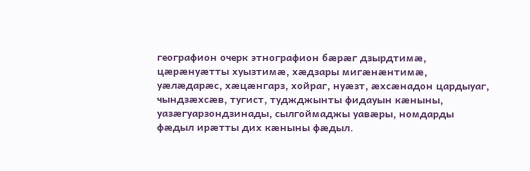географион очерк этнографион бæрæг дзырдтимæ, цæрæнуæтты хуызтимæ, хæдзары мигæнæнтимæ, уæлæдарæс, хæцæнгарз, хойраг, нуæзт, æхсæнадон цардыуаг, чындзæхсæв, тугист, туджджынты фидауын кæныны, уазæгуарзондзинады, сылгоймаджы уавæры, номдарды фæдыл ирæтты дих кæныны фæдыл.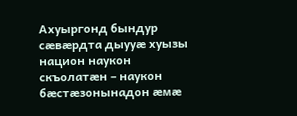Ахуыргонд бындур сæвæрдта дыууæ хуызы национ наукон скъолатæн – наукон бæстæзонынадон æмæ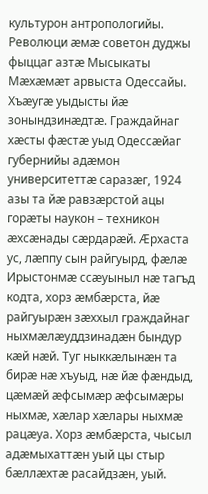культурон антропологийы.
Революци æмæ советон дуджы фыццаг азтæ Мысыкаты Мæхæмæт арвыста Одессайы. Хъæугæ уыдысты йæ зонындзинæдтæ. Граждайнаг хæсты фæстæ уыд Одессæйаг губернийы адæмон университеттæ саразæг, 1924 азы та йæ равзæрстой ацы горæты наукон – техникон æхсæнады сæрдарæй. Æрхаста ус, лæппу сын райгуырд, фæлæ Ирыстонмæ ссæуыныл нæ тагъд кодта, хорз æмбæрста, йæ райгуырæн зæххыл граждайнаг ныхмæлæуддзинадæн бындур кæй нæй. Туг ныккæлынæн та бирæ нæ хъуыд, нæ йæ фæндыд, цæмæй æфсымæр æфсымæры ныхмæ, хæлар хæлары ныхмæ рацæуа. Хорз æмбæрста, чысыл адæмыхаттæн уый цы стыр бæллæхтæ расайдзæн, уый.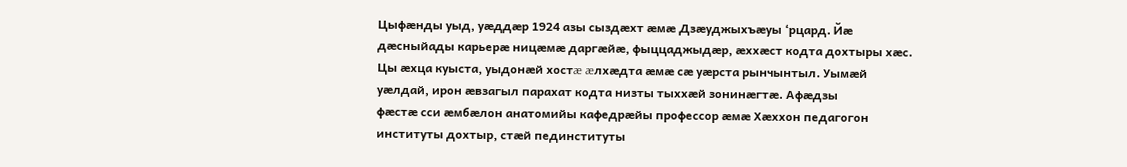Цыфæнды уыд, уæддæр 1924 азы сыздæхт æмæ Дзæуджыхъæуы ‘рцард. Йæ дæсныйады карьерæ ницæмæ даргæйæ, фыццаджыдæр, æххæст кодта дохтыры хæс. Цы æхца куыста, уыдонæй хостæ æлхæдта æмæ сæ уæрста рынчынтыл. Уымæй уæлдай, ирон æвзагыл парахат кодта низты тыххæй зонинæгтæ. Афæдзы
фæстæ сси æмбæлон анатомийы кафедрæйы профессор æмæ Хæххон педагогон институты дохтыр, стæй пединституты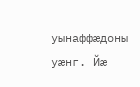уынаффæдоны уæнг. Йæ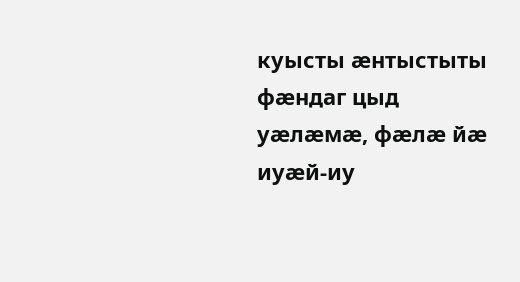куысты æнтыстыты фæндаг цыд уæлæмæ, фæлæ йæ иуæй-иу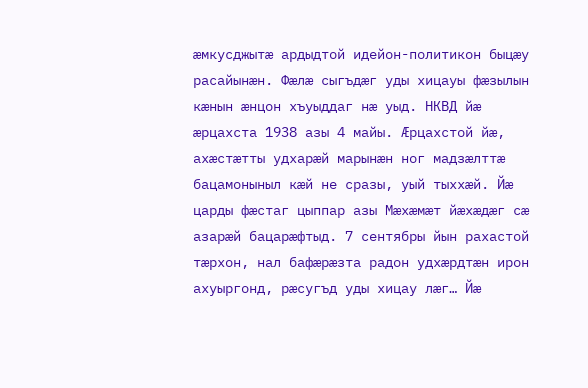æмкусджытæ ардыдтой идейон-политикон быцæу расайынæн. Фæлæ сыгъдæг уды хицауы фæзылын кæнын æнцон хъуыддаг нæ уыд. НКВД йæ æрцахста 1938 азы 4 майы. Æрцахстой йæ, ахæстæтты удхарæй марынæн ног мадзæлттæ бацамоныныл кæй не сразы, уый тыххæй. Йæ царды фæстаг цыппар азы Мæхæмæт йæхæдæг сæ азарæй бацарæфтыд. 7 сентябры йын рахастой тæрхон, нал бафæрæзта радон удхæрдтæн ирон ахуыргонд, рæсугъд уды хицау лæг… Йæ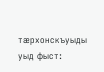тæрхонскъуыды уыд фыст: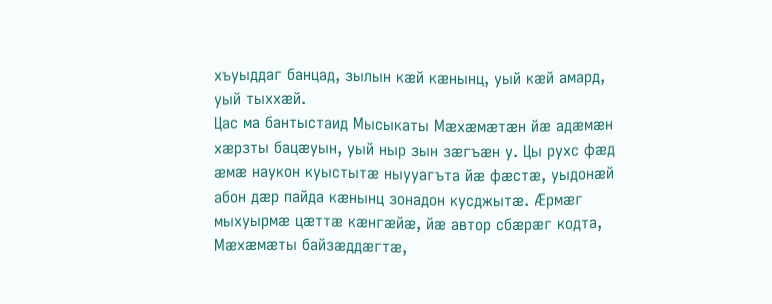хъуыддаг банцад, зылын кæй кæнынц, уый кæй амард, уый тыххæй.
Цас ма бантыстаид Мысыкаты Мæхæмæтæн йæ адæмæн хæрзты бацæуын, уый ныр зын зæгъæн у. Цы рухс фæд æмæ наукон куыстытæ ныууагъта йæ фæстæ, уыдонæй абон дæр пайда кæнынц зонадон кусджытæ. Æрмæг мыхуырмæ цæттæ кæнгæйæ, йæ автор сбæрæг кодта, Мæхæмæты байзæддæгтæ,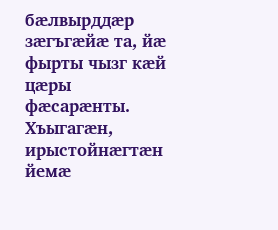бæлвырддæр зæгъгæйæ та, йæ фырты чызг кæй цæры фæсарæнты. Хъыгагæн, ирыстойнæгтæн йемæ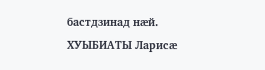бастдзинад нæй.
ХУЫБИАТЫ Ларисæ